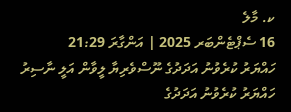ކ. މާލެ
16 ސެޕްޓެންބަރ 2025 | އަންގާރަ 21:29
ހައްޔަރު ކުރެވުނު އަދަދުގެ ނޫސްވެރިޔާ ލީވާން އަލީ ނާސިރު
ހައްޔަރު ކުރެވުނު އަދަދުގެ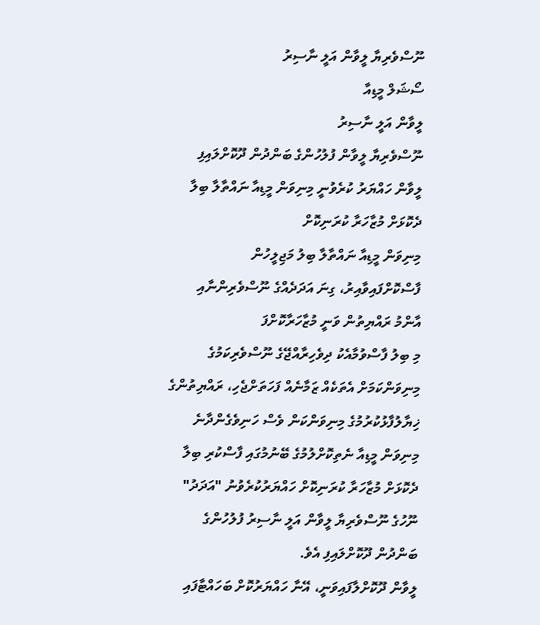ނޫސްވެރިޔާ ލީވާން އަލީ ނާސިރު
ސޯޝަލް މީޑިއާ
ލީވާން އަލީ ނާސިރު
ނޫސްވެރިޔާ ލީވާން ފުލުހުންގެ ބަންދުން ދޫކޮށްލައިފި
ލީވާން ހައްޔަރު ކުރެވުނީ މިނިވަން މީޑިއާ ނައްތާލާ ބިލާ ދެކޮޅަށް މުޒާހަރާ ކުރަނިކޮށް
މިނިވަން މީޑިއާ ނައްތާލާ ބިލު މަޖިލީހުން ފާސްކޮށްފައިވާއިރު، ގިނަ އަދަދެއްގެ ނޫސްވެރިންނާއި އާންމު ރައްޔިތުން ވަނީ މުޒާހަރާކޮށްފަ
މި ބިލު ފާސްވުމާއެކު ދިވެހިރާއްޖޭގެ ނޫސްވެރިކަމުގެ މިނިވަންކަމަށް އެތަކެއް ޒަމާނެއް ފަހަތަށްޖެހި، ރައްޔިތުންގެ ޚިޔާލުފާޅުކުރުމުގެ މިނިވަންކަން ވެސް ހަނިވެގެންދާނެ
މިނިވަން މީޑިއާ ނެތިކޮށްލުމުގެ ބޭނުމުގައި ފާސްކުރި ބިލާ ދެކޮޅަށް މުޒާހަރާ ކުރަނިކޮށް ހައްޔަރުކުރެވުނު "އަދަދު" ނޫހުގެ ނޫސްވެރިޔާ ލީވާން އަލީ ނާސިރު ފުލުހުންގެ ބަންދުން ދޫކޮށްލައިފި އެވެ.
ލީވާން ދޫކޮށްލާފައިވަނީ، އޭނާ ހައްޔަރުކޮށް ބަހައްޓާފައި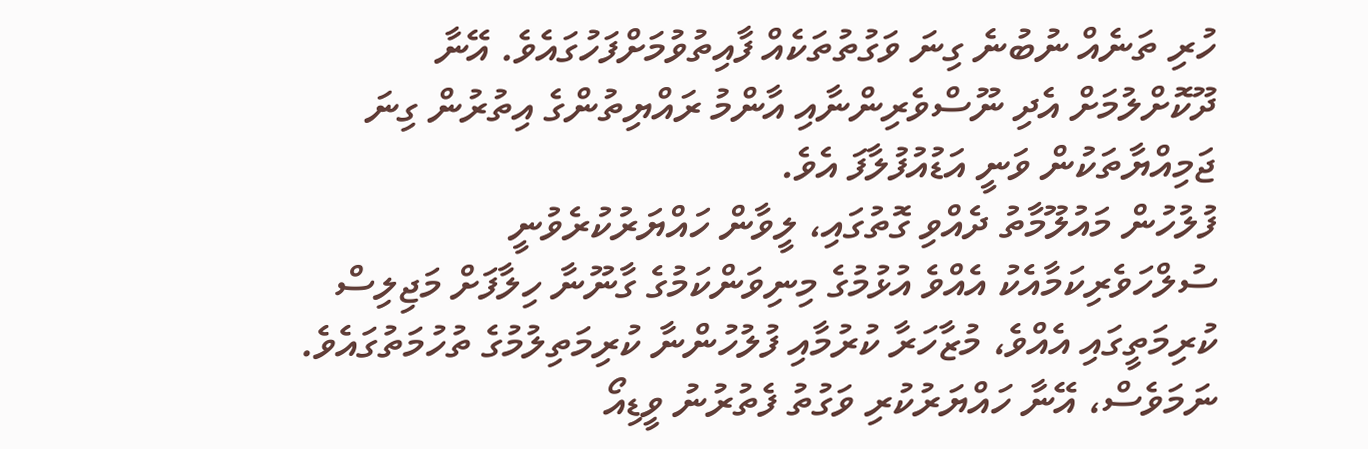ހުރި ތަނެއް ނުބުނެ ގިނަ ވަގުތުތަކެއް ފާއިތުވުމަށްފަހުގައެވެ. އޭނާ ދޫކޮށްލުމަށް އެދި ނޫސްވެރިންނާއި އާންމު ރައްޔިތުންގެ އިތުރުން ގިނަ ޖަމިއްޔާތަކުން ވަނީ އަޑުއުފުލާފަ އެވެ.
ފުލުހުން މައުލޫމާތު ދެއްވި ގޮތުގައި، ލީވާން ހައްޔަރުކުރެވުނީ ސުލްހަވެރިކަމާއެކު އެއްވެ އުޅުމުގެ މިނިވަންކަމުގެ ގާނޫނާ ހިލާފަށް މަޖިލިސް ކުރިމަތީގައި އެއްވެ، މުޒާހަރާ ކުރުމާއި ފުލުހުންނާ ކުރިމަތިލުމުގެ ތުހުމަތުގައެވެ. ނަމަވެސް، އޭނާ ހައްޔަރުކުރި ވަގުތު ފެތުރުނު ވީޑިއޯ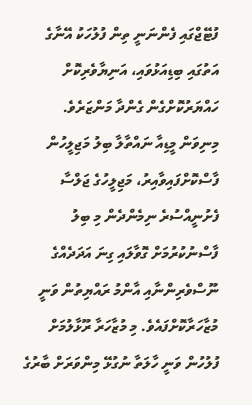ފުޓޭޖްގައި ފެންނަނީ ތިން ފުލުހަކު އޭނާގެ އަތުގައި ބިޑިއަޅުވައި، އަނިޔާވެރިކޮށް ހައްޔަރުކޮށްގެން ގެންދާ މަންޒަރެވެ.
މިނިވަން މީޑިއާ ނައްތާލާ ބިލު މަޖިލީހުން ފާސްކޮށްފައިވާއިރު، މަޖިލީހުގެ ޖަލްސާ ފެށުނީއްސުރެ ނިމެންދެން މި ބިލު ފާސްނުކުރުމަށް ގޮވާލައި ގިނަ އަދަދެއްގެ ނޫސްވެރިންނާއި އާންމު ރައްޔިތުން ވަނީ މުޒާހަރާކޮށްފައެވެ. މި މުޒާހަރާ ރޫޅާލުމަށް ފުލުހުން ވަނީ ހާލަތާ ނުގުޅޭ މިންވަރަށް ބާރުގެ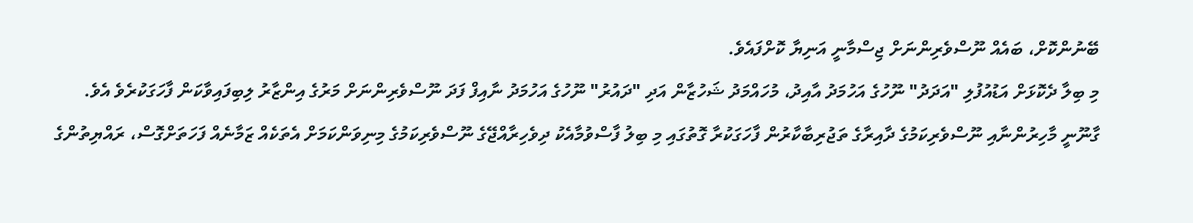ބޭނުންކޮށް، ބައެއް ނޫސްވެރިންނަށް ޖިސްމާނީ އަނިޔާ ކޮށްފައެވެ.
މި ބިލާ ދެކޮޅަށް އަޑުއުފުލި "އަދަދު" ނޫހުގެ އަހުމަދު އާއިދު، މުހައްމަދު ޝަހުޒާން އަދި "ދައުރު" ނޫހުގެ އަހުމަދު ނާއިފް ފަދަ ނޫސްވެރިންނަށް މަރުގެ އިންޒާރު ލިބިފައިވާކަން ފާހަގަކުރެވެ އެވެ.
ގާނޫނީ މާހިރުންނާއި ނޫސްވެރިކަމުގެ ދާއިރާގެ ތަޖުރިބާކާރުން ފާހަގަކުރާ ގޮތުގައި މި ބިލު ފާސްވުމާއެކު ދިވެހިރާއްޖޭގެ ނޫސްވެރިކަމުގެ މިނިވަންކަމަށް އެތަކެއް ޒަމާނެއް ފަހަތަށްގޮސް، ރައްޔިތުންގެ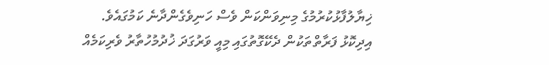ޚިޔާލުފާޅުކުރުމުގެ މިނިވަންކަން ވެސް ހަނިވެގެންދާނެ ކަމުގައެވެ. އިދިކޮޅު ފަރާތްތަކުން ދެކޭގޮތުގައި މިއީ ވަރުގަދަ ޚުދުމުހުތާރު ވެރިކަމެއް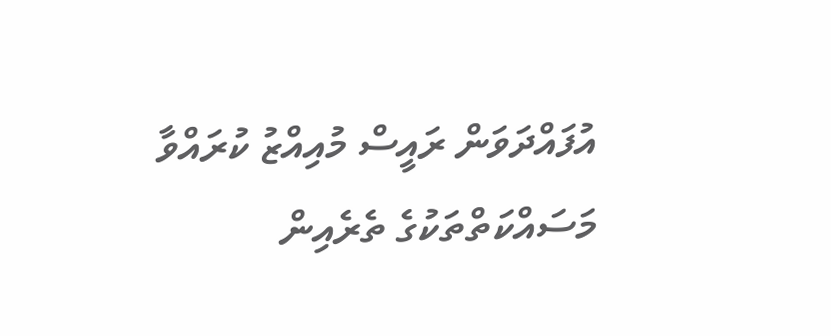އުފައްދަވަން ރައީސް މުއިއްޒު ކުރައްވާ މަސައްކަތްތަކުގެ ތެރެއިން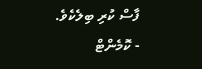ފާސް ކުރި ބިލެކެވެ.
- ކޮމެންޓް